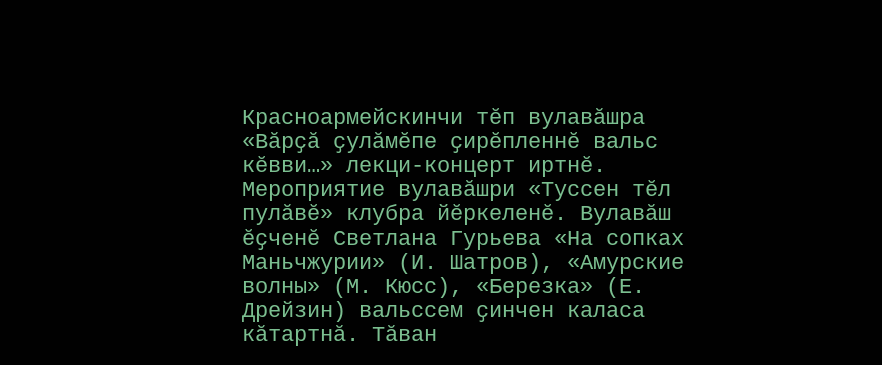Красноармейскинчи тӗп вулавӑшра «Вӑрҫӑ ҫулӑмӗпе ҫирӗпленнӗ вальс кӗвви…» лекци-концерт иртнӗ.
Мероприятие вулавӑшри «Туссен тӗл пулӑвӗ» клубра йӗркеленӗ. Вулавӑш ӗҫченӗ Светлана Гурьева «На сопках Маньчжурии» (И. Шатров), «Амурские волны» (М. Кюсс), «Березка» (Е. Дрейзин) вальссем ҫинчен каласа кӑтартнӑ. Тӑван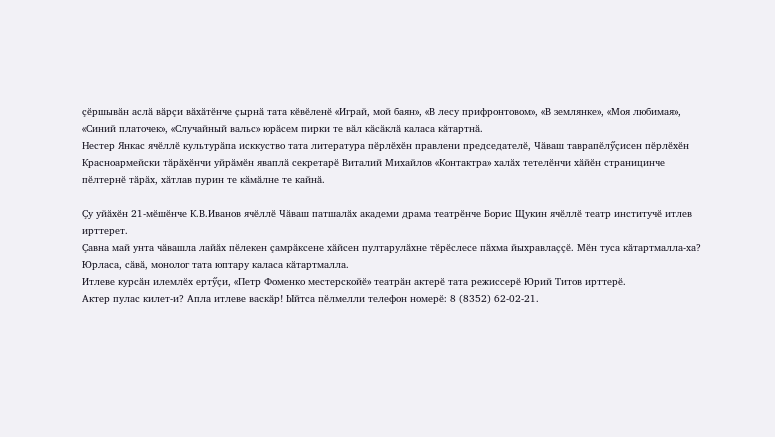ҫӗршывӑн аслӑ вӑрҫи вӑхӑтӗнче ҫырнӑ тата кӗвӗленӗ «Играй, мой баян», «В лесу прифронтовом», «В землянке», «Моя любимая», «Синий платочек», «Случайный вальс» юрӑсем пирки те вӑл кӑсӑклӑ каласа кӑтартнӑ.
Нестер Янкас ячӗллӗ культурӑпа исккуство тата литература пӗрлӗхӗн правлени председателӗ, Чӑваш таврапӗлӳҫисен пӗрлӗхӗн Красноармейски тӑрӑхӗнчи уйрӑмӗн яваплӑ секретарӗ Виталий Михайлов «Контактра» халӑх тетелӗнчи хӑйӗн страницинче пӗлтернӗ тӑрӑх, хӑтлав пурин те кӑмӑлне те кайнӑ.

Ҫу уйӑхӗн 21-мӗшӗнче К.В.Иванов ячӗллӗ Чӑваш патшалӑх академи драма театрӗнче Борис Щукин ячӗллӗ театр институчӗ итлев ирттерет.
Ҫавна май унта чӑвашла лайӑх пӗлекен ҫамрӑксене хӑйсен пултарулӑхне тӗрӗслесе пӑхма йыхравлаҫҫӗ. Мӗн туса кӑтартмалла-ха? Юрласа, сӑвӑ, монолог тата юптару каласа кӑтартмалла.
Итлеве курсӑн илемлӗх ертӳҫи, «Петр Фоменко местерскойӗ» театрӑн актерӗ тата режиссерӗ Юрий Титов ирттерӗ.
Актер пулас килет-и? Апла итлеве васкӑр! Ыйтса пӗлмелли телефон номерӗ: 8 (8352) 62-02-21.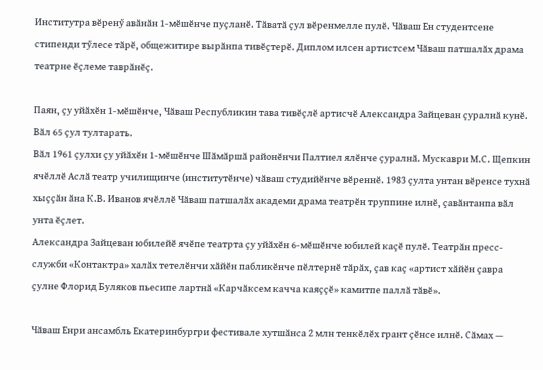Институтра вӗренӳ авӑнӑн 1-мӗшӗнче пуҫланӗ. Тӑватӑ ҫул вӗренмелле пулӗ. Чӑваш Ен студентсене стипенди тӳлесе тӑрӗ, общежитире вырӑнпа тивӗҫтерӗ. Диплом илсен артистсем Чӑваш патшалӑх драма театрне ӗҫлеме таврӑнӗҫ.

Паян, ҫу уйӑхӗн 1-мӗшӗнче, Чӑваш Республикин тава тивӗҫлӗ артисчӗ Александра Зайцеван ҫуралнӑ кунӗ. Вӑл 65 ҫул тултарать.
Вӑл 1961 ҫулхи ҫу уйӑхӗн 1-мӗшӗнче Шӑмӑршӑ районӗнчи Палтиел ялӗнче ҫуралнӑ. Мускаври М.С. Щепкин ячӗллӗ Аслӑ театр училищинче (институтӗнче) чӑваш студийӗнче вӗреннӗ. 1983 ҫулта унтан вӗренсе тухнӑ хыҫҫӑн ӑна К.В. Иванов ячӗллӗ Чӑваш патшалӑх академи драма театрӗн труппине илнӗ, ҫавӑнтанпа вӑл унта ӗҫлет.
Александра Зайцеван юбилейӗ ячӗпе театрта ҫу уйӑхӗн 6-мӗшӗнче юбилей каҫӗ пулӗ. Театрӑн пресс-служби «Контактра» халӑх тетелӗнчи хӑйӗн пабликӗнче пӗлтернӗ тӑрӑх, ҫав каҫ «артист хӑйӗн ҫавра ҫулне Флорид Буляков пьесипе лартнӑ «Карчӑксем качча каяҫҫӗ» камитпе паллӑ тӑвӗ».

Чӑваш Енри ансамбль Екатеринбургри фестивале хутшӑнса 2 млн тенкӗлӗх грант ҫӗнсе илнӗ. Сӑмах —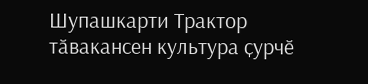Шупашкарти Трактор тӑвакансен культура ҫурчӗ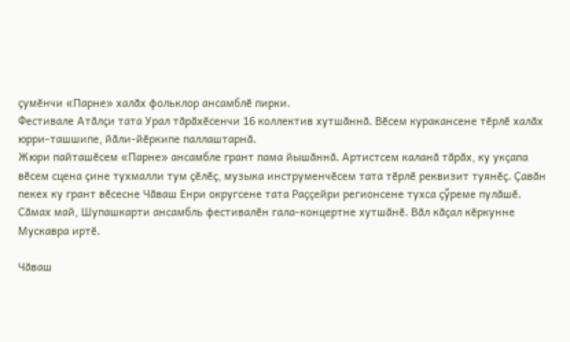ҫумӗнчи «Парне» халӑх фольклор ансамблӗ пирки.
Фестивале Атӑлҫи тата Урал тӑрӑхӗсенчи 16 коллектив хутшӑннӑ. Вӗсем куракансене тӗрлӗ халӑх юрри-ташшипе, йӑли-йӗркипе паллаштарнӑ.
Жюри пайташӗсем «Парне» ансамбле грант пама йышӑннӑ. Артистсем каланӑ тӑрӑх, ку укҫапа вӗсем сцена ҫине тухмалли тум ҫӗлӗҫ, музыка инструменчӗсем тата тӗрлӗ реквизит туянӗҫ. Ҫавӑн пекех ку грант вӗсесне Чӑваш Енри округсене тата Раҫҫейри регионсене тухса ҫӳреме пулӑшӗ.
Сӑмах май, Шупашкарти ансамбль фестивалӗн гала-концертне хутшӑнӗ. Вӑл кӑҫал кӗркунне Мускавра иртӗ.

Чӑваш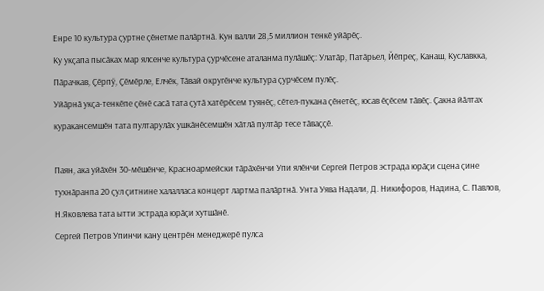Енре 10 культура ҫуртне ҫӗнетме палӑртнӑ. Кун валли 28,5 миллион тенкӗ уйӑрӗҫ.
Ку укҫапа пысӑках мар ялсенче культура ҫурчӗсене аталанма пулӑшӗҫ: Улатӑр, Патӑрьел, Йӗпреҫ, Канаш, Куславкка, Пӑрачкав, Ҫӗрпӳ, Ҫӗмӗрле, Елчӗк, Тӑвай округӗнче культура ҫурчӗсем пулӗҫ.
Уйӑрнӑ укҫа-тенкӗпе ҫӗнӗ сасӑ тата ҫутӑ хатӗрӗсем туянӗҫ, сӗтел-пукана ҫӗнетӗҫ, юсав ӗҫӗсем тӑвӗҫ. Ҫакна йӑлтах куракансемшӗн тата пултарулӑх ушкӑнӗсемшӗн хӑтлӑ пултӑр тесе тӑваҫҫӗ.

Паян, ака уйӑхӗн 30-мӗшӗнче, Красноармейски тӑрӑхӗнчи Упи ялӗнчи Сергей Петров эстрада юрӑҫи сцена ҫине тухнӑранпа 20 ҫул ҫитнине халалласа концерт лартма палӑртнӑ. Унта Уява Надали, Д. Никифоров, Надина, С. Павлов, Н.Яковлева тата ытти эстрада юрӑҫи хутшӑнӗ.
Сергей Петров Упинчи кану центрӗн менеджерӗ пулса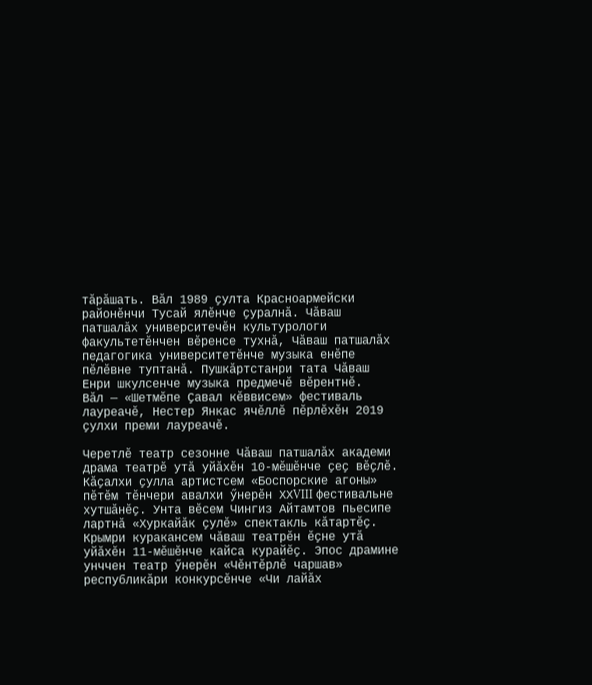тӑрӑшать. Вӑл 1989 ҫулта Красноармейски районӗнчи Тусай ялӗнче ҫуралнӑ. Чӑваш патшалӑх университечӗн культурологи факультетӗнчен вӗренсе тухнӑ, Чӑваш патшалӑх педагогика университетӗнче музыка енӗпе пӗлӗвне туптанӑ. Пушкӑртстанри тата Чӑваш Енри шкулсенче музыка предмечӗ вӗрентнӗ.
Вӑл — «Шетмӗпе Ҫавал кӗввисем» фестиваль лауреачӗ, Нестер Янкас ячӗллӗ пӗрлӗхӗн 2019 ҫулхи преми лауреачӗ.

Черетлӗ театр сезонне Чӑваш патшалӑх академи драма театрӗ утӑ уйӑхӗн 10-мӗшӗнче ҫеҫ вӗҫлӗ.
Кӑҫалхи ҫулла артистсем «Боспорские агоны» пӗтӗм тӗнчери авалхи ӳнерӗн ХХVIII фестивальне хутшӑнӗҫ. Унта вӗсем Чингиз Айтамтов пьесипе лартнӑ «Хуркайӑк ҫулӗ» спектакль кӑтартӗҫ. Крымри куракансем чӑваш театрӗн ӗҫне утӑ уйӑхӗн 11-мӗшӗнче кайса курайӗҫ. Эпос драмине унччен театр ӳнерӗн «Чӗнтӗрлӗ чаршав» республикӑри конкурсӗнче «Чи лайӑх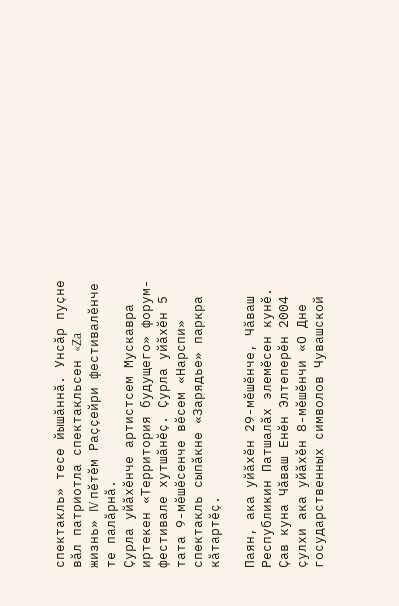спектакль» тесе йышӑннӑ. Унсӑр пуҫне вӑл патриотла спектакльсен «Za жизнь» IV пӗтӗм Раҫҫейри фестивалӗнче те палӑрнӑ.
Ҫурла уйӑхӗнче артистсем Мускавра иртекен «Территория будущего» форум-фестивале хутшӑнӗҫ. Ҫурла уйӑхӗн 5 тата 9-мӗшӗсенче вӗсем «Нарспи» спектакль сыпӑкне «Зарядье» паркра кӑтартӗҫ.

Паян, ака уйӑхӗн 29-мӗшӗнче, Чӑваш Республикин Патшалӑх элемӗсен кунӗ.
Ҫав куна Чӑваш Енӗн Элтеперӗн 2004 ҫулхи ака уйӑхӗн 8-мӗшӗнчи «О Дне государственных символов Чувашской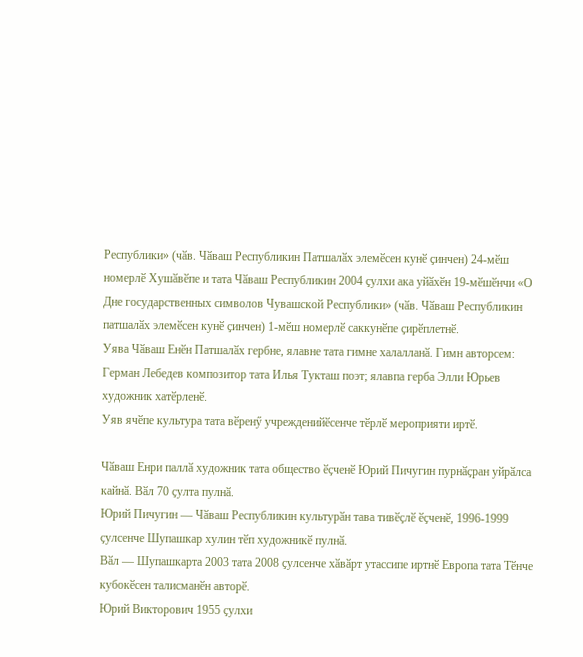Республики» (чӑв. Чӑваш Республикин Патшалӑх элемӗсен кунӗ ҫинчен) 24-мӗш номерлӗ Хушӑвӗпе и тата Чӑваш Республикин 2004 ҫулхи ака уйӑхӗн 19-мӗшӗнчи «О Дне государственных символов Чувашской Республики» (чӑв. Чӑваш Республикин патшалӑх элемӗсен кунӗ ҫинчен) 1-мӗш номерлӗ саккунӗпе ҫирӗплетнӗ.
Уява Чӑваш Енӗн Патшалӑх гербне, ялавне тата гимне халалланӑ. Гимн авторсем: Герман Лебедев композитор тата Илья Тукташ поэт; ялавпа герба Элли Юрьев художник хатӗрленӗ.
Уяв ячӗпе культура тата вӗренӳ учрежденийӗсенче тӗрлӗ мероприяти иртӗ.

Чӑваш Енри паллӑ художник тата общество ӗҫченӗ Юрий Пичугин пурнӑҫран уйрӑлса кайнӑ. Вӑл 70 ҫулта пулнӑ.
Юрий Пичугин — Чӑваш Республикин культурӑн тава тивӗҫлӗ ӗҫченӗ, 1996-1999 ҫулсенче Шупашкар хулин тӗп художникӗ пулнӑ.
Вӑл — Шупашкарта 2003 тата 2008 ҫулсенче хӑвӑрт утассипе иртнӗ Европа тата Тӗнче кубокӗсен талисманӗн авторӗ.
Юрий Викторович 1955 ҫулхи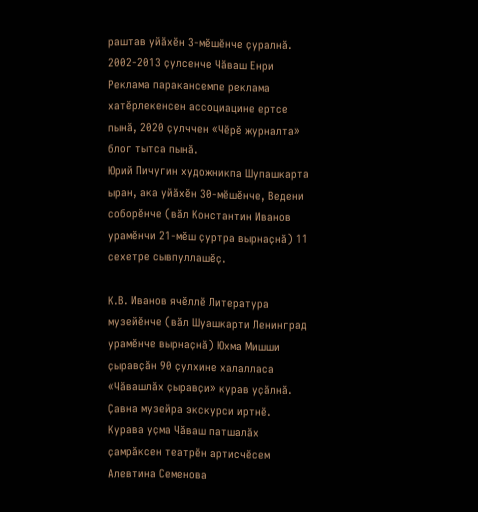раштав уйӑхӗн 3-мӗшӗнче ҫуралнӑ. 2002-2013 ҫулсенче Чӑваш Енри Реклама паракансемпе реклама хатӗрлекенсен ассоциацине ертсе пынӑ, 2020 ҫулччен «Чӗрӗ журналта» блог тытса пынӑ.
Юрий Пичугин художникпа Шупашкарта ыран, ака уйӑхӗн 30-мӗшӗнче, Ведени соборӗнче (вӑл Константин Иванов урамӗнчи 21-мӗш ҫуртра вырнаҫнӑ) 11 сехетре сывпуллашӗҫ.

К.В. Иванов ячӗллӗ Литература музейӗнче (вӑл Шуашкарти Ленинград урамӗнче вырнаҫнӑ) Юхма Мишши ҫыравҫӑн 90 ҫулхине халалласа «Чӑвашлӑх ҫыравҫи» курав уҫӑлнӑ.
Ҫавна музейра экскурси иртнӗ. Курава уҫма Чӑваш патшалӑх ҫамрӑксен театрӗн артисчӗсем Алевтина Семенова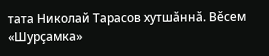тата Николай Тарасов хутшӑннӑ. Вӗсем «Шурҫамка»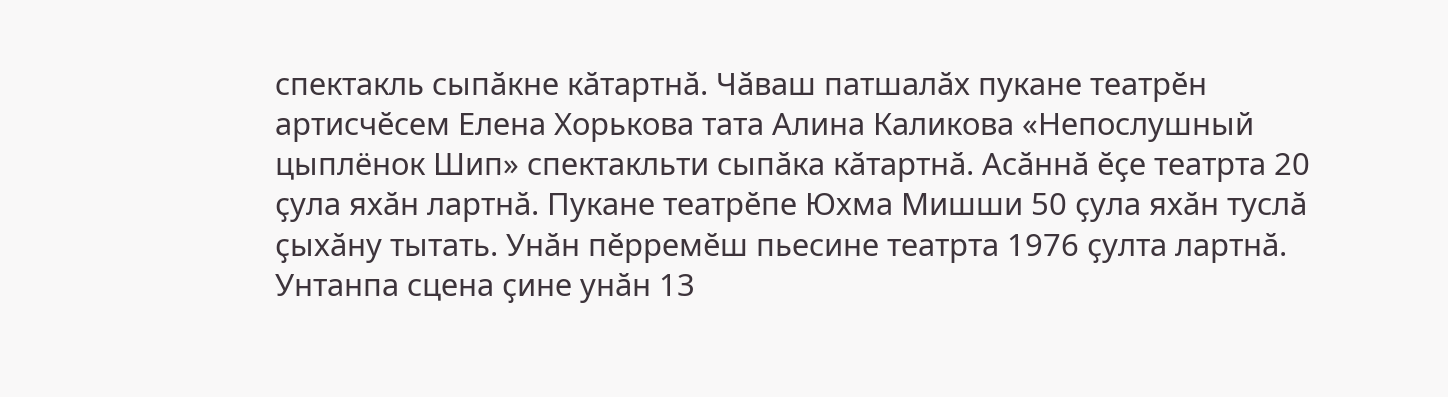спектакль сыпӑкне кӑтартнӑ. Чӑваш патшалӑх пукане театрӗн артисчӗсем Елена Хорькова тата Алина Каликова «Непослушный цыплёнок Шип» спектакльти сыпӑка кӑтартнӑ. Асӑннӑ ӗҫе театрта 20 ҫула яхӑн лартнӑ. Пукане театрӗпе Юхма Мишши 50 ҫула яхӑн туслӑ ҫыхӑну тытать. Унӑн пӗрремӗш пьесине театрта 1976 ҫулта лартнӑ. Унтанпа сцена ҫине унӑн 13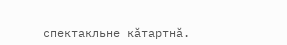спектакльне кӑтартнӑ.